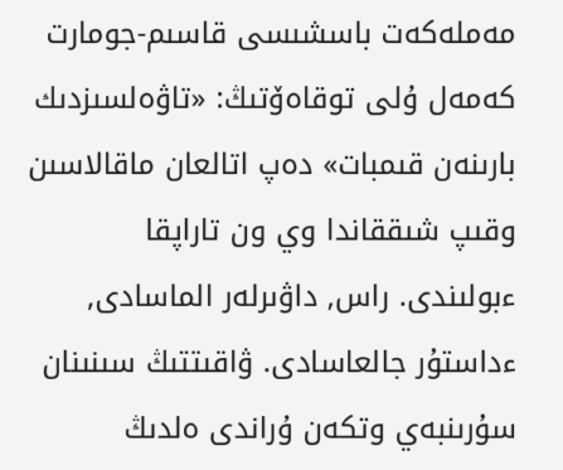مەملەكەت باسشىسى قاسىم-جومارت كەمەل ۇلى توقاەۆتىڭ: «تاۋەلسىزدىك بارىنەن قىمبات» دەپ اتالعان ماقالاسىن وقىپ شىققاندا وي ون تاراپقا ءبولىندى. راس, داۋىرلەر الماسادى, ءداستۇر جالعاسادى. ۋاقىتتىڭ سىنىنان سۇرىنبەي وتكەن ۇراندى ەلدىڭ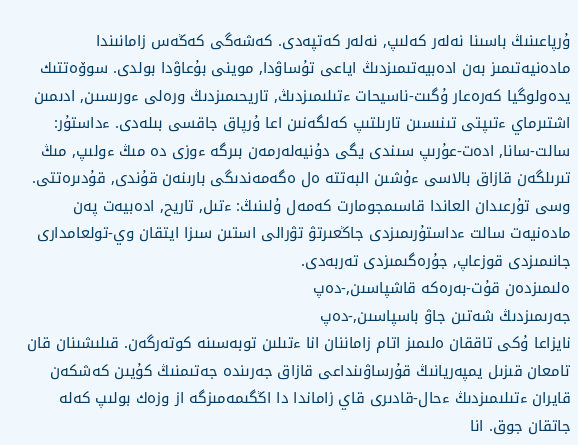ۇرپاعىنىڭ باسىنا نەلەر كەلىپ, نەلەر كەتپەدى. كەشەگى كەڭەس زامانىندا مادەنيەتىمىز بەن ادەبيەتىمىزدىڭ اياعى تۇساۋدا, موينى بۇعاۋدا بولدى. سوۆەتتىك يدەولوگيا كەرەعار ۇگىت-ناسيحات ءتىلىمىزدىڭ, تاريحىمىزدىڭ ورەلى ءورىسىن, ادىمىن اشتىرماي ءتىپتى تىنىسىن تارىلتىپ كەلگەنىن اعا ۇرپاق جاقسى بىلەدى. ءداستۇر: سالت-سانا, ادەت-عۇرىپ سىندى يگى دۇنيەلەرمەن بىرگە ءوزى دە مىڭ ءولىپ, مىڭ تىرىلگەن قازاق بالاسى ءۇشىن البەتتە ەل ەگەمەندىگى بارىنەن قۇندى, قۇدىرەتتى. وسى تۇرعىدان العاندا قاسىمجومارت كەمەل ۇلىنىڭ: ءتىل, تاريح, ادەبيەت پەن مادەنيەت سالت ءداستۇرىمىزدى جاڭعىرتۋ تۋرالى استىن سىزا ايتقان وي-تولعامدارى جانىمىزدى قوزعاپ, جۇرەگىمىزدى تەربەدى.
ەلىمىزدەن قۇت-بەرەكە قاشپاسىن,-دەپ
جەرىمىزدىڭ شەتىن جاۋ باسپاسىن,-دەپ
نايزاعا ۇكى تاققان ەلىمىز اتام زاماننان انا ءتىلىن توبەسىنە كوتەرگەن. قىلىشىنان قان تامعان قىزىل يمپەريانىڭ قۇرساۋىنداعى قازاق جەرىندە جەتىمنىڭ كۇيىن كەشكەن قايران ءتىلىمىزدىڭ ءحال-قادىرى قاي زاماندا دا اڭگىمەمىزگە از وزەك بولىپ كەلە جاتقان جوق. انا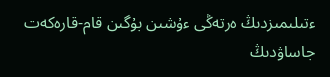ءتىلىمىزدىڭ ەرتەڭى ءۇشىن بۇگىن قام-قارەكەت جاساۋدىڭ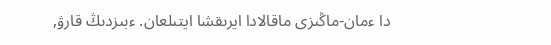دا ءمان-ماڭىزى ماقالادا ايرىقشا ايتىلعان. ءبىزدىڭ قارۋ,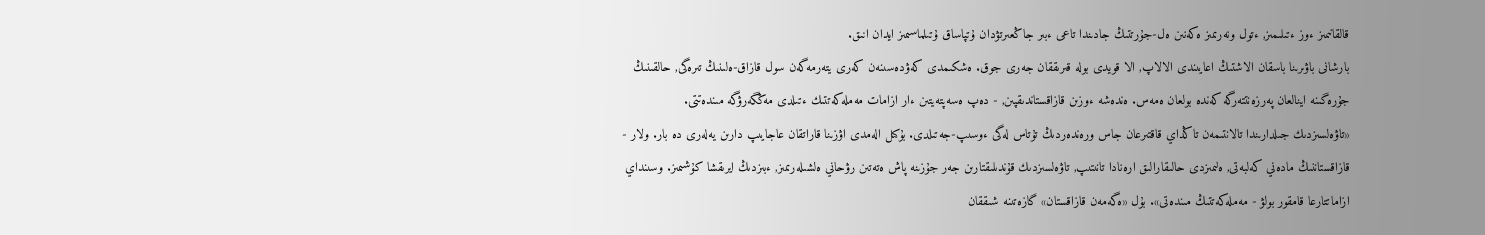قالقانىمىز ءوز ءتىلىمىز, ءتول ونەرىمىز ەكەنىن ەل-جۇرتتىڭ جادىندا تاعى ءبىر جاڭعىرتۋدان ۇتپاساق ۇتىلماسىمىز ايدان انىق.
بارشانى باۋىرىنا باسقان الاشتىڭ اعايىندى الالاپ, الا قويدى بولە قىرىققان جەرى جوق. ەشكىمدى كەۋدەسىنەن كەرى يتەرمەگەن سول قازاق-ەلىنىڭ تىرەگى, حالقىنىڭ جۇرەگىنە اينالعان پەرزەنتتەرگە كەندە بولعان ەمەس. ەندەشە ءوزىن قازاقستاندىقپىن, - دەپ ەسەپتەيتىن ءار ازامات مەملەكەتتىك ءتىلدى مەڭگەرۋگە مىندەتتى.
«تاۋەلسىزدىك جىلدارىندا تالانتىمەن تاڭداي قاقتىرعان جاس ورەندەردىڭ تۇتاس لەگى ءوسىپ-جەتىلدى. بۇكىل الەمدى اۋزىنا قاراتقان عاجايىپ دارىن يەلەرى دە بار. ولار - قازاقستاننىڭ مادەني كەلبەتى, ەلىمىزدى حالىقارالىق ارەنادا تانىتىپ, تاۋەلسىزدىك قۇندىلىقتارىن جەر جۇزىنە پاش ەتەتىن رۋحاني ەلشىلەرىمىز, ءبىزدىڭ ايرىقشا كۇشىمىز. وسىنداي ازاماتتارعا قامقور بولۋ - مەملەكەتتىڭ مىندەتى». بۇل «ەگەمەن قازاقستان» گازەتىنە شىققان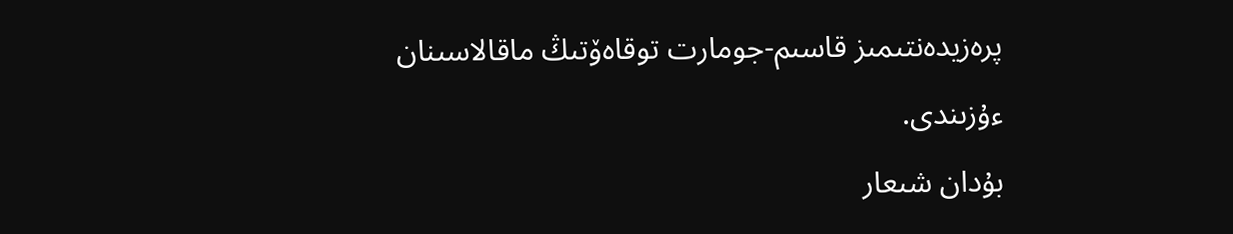پرەزيدەنتىمىز قاسىم-جومارت توقاەۆتىڭ ماقالاسىنان ءۇزىندى.
بۇدان شىعار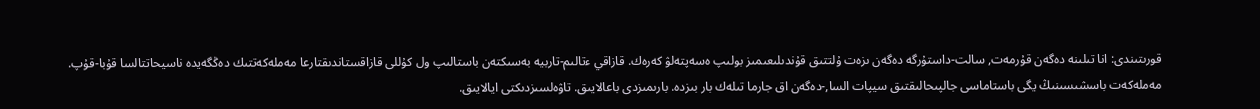قورىتىندى: انا تىلىنە دەگەن قۇرمەت, سالت-داستۇرگە دەگەن ىزەت ۇلتتىق قۇندىلىعىمىز بولىپ ەسەپتەلۋ كەرەك. قازاقي ءتالىم-تاربيە بەسىكتەن باستالىپ ول كۇللى قازاقستاندىقتارعا مەملەكەتتىك دەڭگەيدە ناسيحاتتالسا قۇبا-قۇپ.
مەملەكەت باسشىسىنىڭ يگى باستاماسى جالپىحالىقتىق سيپات السا,-دەگەن اق جارما تىلەك بار بىزدە. بارىمىزدى باعالايىق. تاۋەلسىزدىكتى ايالايىق.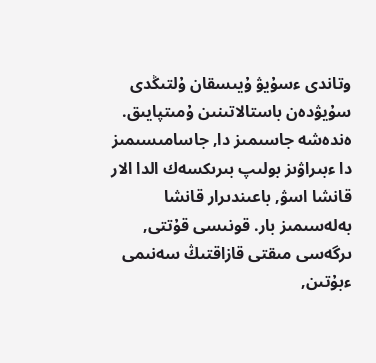وتاندى ءسۇيۋ ۇيىسقان ۇلتىڭدى سۇيۋدەن باستالاتىنىن ۇمىتپايىق. ەندەشە جاسىمىز دا, جاسامىسىمىز دا ءبىراۋىز بولىپ بىرىكسەك الدا الار قانشا اسۋ, باعىندىرار قانشا بەلەسىمىز بار. قونىسى قۇتتى, ىرگەسى مىقتى قازاقتىڭ سەنىمى ءبۇتىن,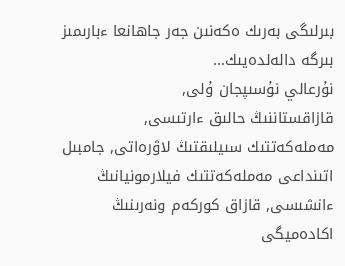بىرلىگى بەرىك ەكەنىن جەر جاھانعا ءبارىمىز بىرگە دالەلدەيىك...
نۇرعالي نۇسىپجان ۇلى,
قازاقستاننىڭ حالىق ءارتىسى, مەملەكەتتىك سىيلىقتىڭ لاۋرەاتى, جامبىل اتىنداعى مەملەكەتتىك فيلارمونيانىڭ ءانشىسى, قازاق كوركەم ونەرىنىڭ اكادەميگى